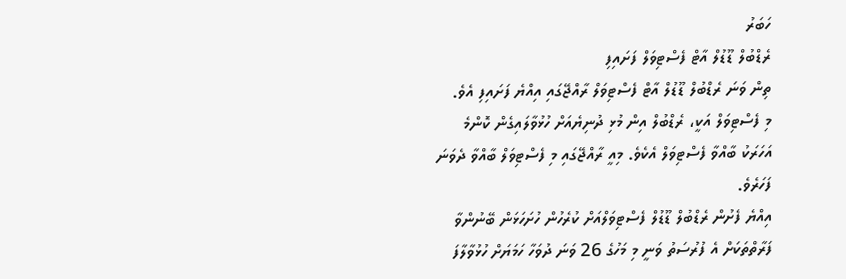ހަބަރު
ރެޑްބުލް ޑޫޑުލް އާޓް ފެސްޓިވަލް ފަށައިފި
ތިން ވަނަ ރެޑްބުލް ޑޫޑުލް އާޓް ފެސްޓިވަލް ރާއްޖޭގައި އިއްޔެ ފަށައިފި އެވެ.
މި ފެސްޓިވަލް އަކީ، ރެޑްބުލް އިން މުޅި ދުނިޔެއަށް ހުޅުވާލައިގެން ކޮންމެ އަހަރަކު ބާއްވާ ފެސްޓިވަލް އެކެވެ. މިއީ ރާއްޖޭގައި މި ފެސްޓިވަލް ބާއްވާ ދެވަނަ ފަހަރެވެ.
އިއްޔެ ފެށުން ރެޑްބުލް ޑޫޑުލް ފެސްޓިވަލްއަށް ކުރެހުން ހުށަހަޅަން ބޭނުންވާ ފަރާތްތަކަށް އެ ފުރުސަތު ވަނީ މި މަހުގެ 26 ވަނަ ދުވަހާ ހަމަޔަށް ހުޅުވާލާފަ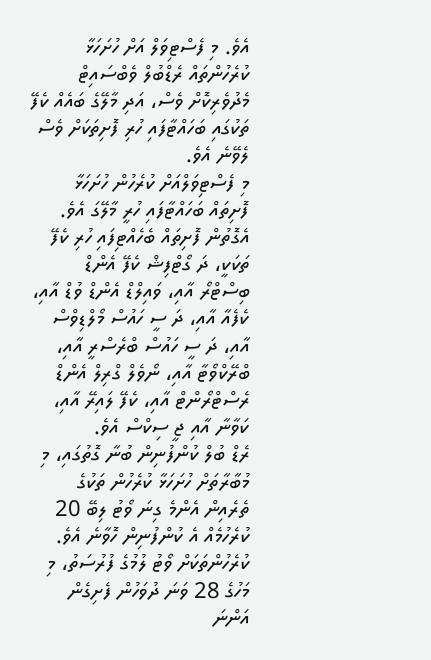އެވެ. މި ފެސްޓިވަލް އަށް ހުށަހަޅާ ކުރެހުންތައް ރެޑްބުލް ވެބްސައިޓް މެދުވެރިކޮށް ވެސް، އަދި މާލޭގެ ބައެއް ކެފޭ ތަކުގައި ބަހައްޓާފައި ހުރި ފޮށިތަކަށް ވެސް ލެވޭނެ އެވެ.
މި ފެސްޓިވަލްއަށް ކުރެހުން ހުށަހަޅާ ފޮށިތައް ބަހައްޓާފައި ހުރީ މާލޭގަ އެވެ. އެގޮތުން ފޮށިތައް ބެހެއްޓިފައި ހުރި ކެފޭ ތަކަކީ، ދަ ގޯޓްފިޝް ކެފޭ އެންޑް ބިސްޓްރޯ އާއި، ވައިލްޑް އެންޑް ވުޑް އާއި، ކެފެއާ އާއި، ދަ ސީ ހައުސް މޯލްޑިވްސް އާއި، ދަ ސީ ހައުސް ބްރެސްރީ އާއި، ބްރޭކްވޯޓާ އާއި، ނޯވެލް ގްރިލް އެންޑް ރެސްޓްރޯންޓް އާއި، ކެފޭ ލައިރޭ އާއި، ކަވާނާ އާއި ޖީ ސިކްސް އެވެ.
ރެޑް ބުލް ކުންފުނިން ބުނާ ގޮތުގައި، މި މުބާރާތަށް ހުށަހަޅާ ކުރެހުން ތަކުގެ ތެރެއިން އެންމެ ގިނަ ވޯޓު ލިބޭ 20 ކުރެހުމެއް އެ ކުންފުނިން ހޮވާނެ އެވެ. ކުރެހުންތަކަށް ވޯޓު ލުމުގެ ފުރުސަތު، މި މަހުގެ 28 ވަނަ ދުވަހުން ފެށިގެން އަންނަ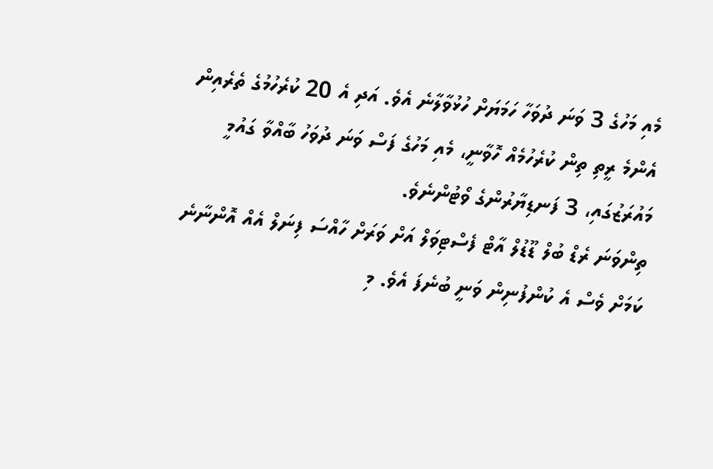މެއި މަހުގެ 3 ވަނަ ދުވަހާ ހަމަޔަށް ހުޅުވާލާނެ އެވެ. އަދި އެ 20 ކުރެހުމުގެ ތެރެއިން އެންމެ ރީތި ތިން ކުރެހުމެއް ހޮވާނީ، މެއި މަހުގެ ފަސް ވަނަ ދުވަހު ބާއްވާ ގައުމީ މައުރަޒުގައި، 3 ފަނޑިޔާރުންގެ ވޯޓުންނެވެ.
ތިންވަނަ ރެޑް ބުލް ޑޫޑުލް އާޓް ފެސްޓިވަލް އަށް ވަރަށް ހާއްސަ ފިނަލް އެއް އޮންނާނެ ކަމަށް ވެސް އެ ކުންފުނިން ވަނީ ބުނެފަ އެވެ. މި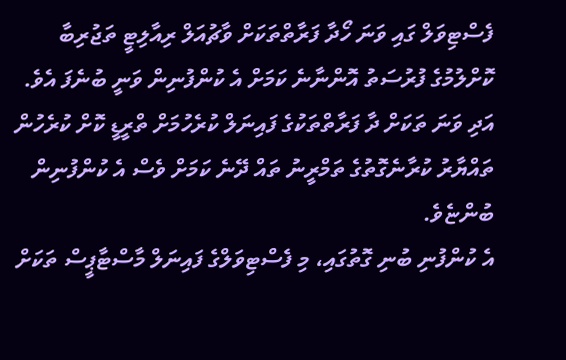ފެސްޓިވަލް ގައި ވަނަ ހޯދާ ފަރާތްތަކަށް ވާޗުއަލް ރިއާލިޓީ ތަޖުރިބާ ކޮށްލުމުގެ ފުރުސަތު އޮންނާނެ ކަމަށް އެ ކުންފުނިން ވަނީ ބުނެފަ އެވެ. އަދި ވަނަ ތަކަށް ދާ ފަރާތްތަކުގެ ފައިނަލް ކުރެހުމަށް ތްރީޑީ ކޮށް ކުރެހުން ތައްޔާރު ކުރާނެގޮތުގެ ތަމްރީނު ތައް ދޭނެ ކަމަށް ވެސް އެ ކުންފުނިން ބުންޏެވެ.
އެ ކުންފުނި ބުނި ގޮތުގައި، މި ފެސްޓިވަލްގެ ފައިނަލް މާސްޓާޕީސް ތަކަށް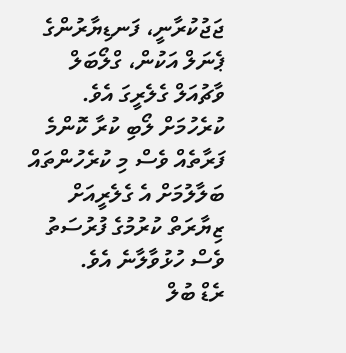ޖަޖުކުރާނީ، ފަނޑިޔާރުންގެ ޕެނަލް އަކުން، ގްލޯބަލް ވާޗުއަލް ގެލެރީގަ އެވެ. ކުރެހުމަށް ލޯބި ކުރާ ކޮންމެ ފަރާތެއް ވެސް މި ކުރެހުންތައް ބަލާލުމަށް އެ ގެލެރީއަށް ޒިޔާރަތް ކުރުމުގެ ފުރުސަތު ވެސް ހުޅުވާލާނެ އެވެ.
ރެޑް ބުލް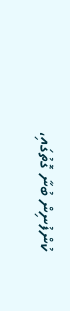ކުންފުނިން ބުނާ ގޮތުގައި،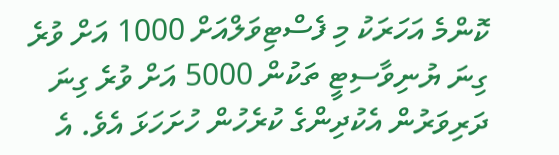ކޮންމެ އަހަރަކު މި ފެސްޓިވަލްއަށް 1000 އަށް ވުރެ ގިނަ ޔުނިވާސިޓީ ތަކުން 5000 އަށް ވުރެ ގިނަ ދަރިވަރުން އެކުދިންގެ ކުރެހުން ހުށަހަޅަ އެވެ. އެ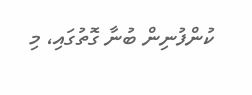ކުންފުނިން ބުނާ ގޮތުގައި، މި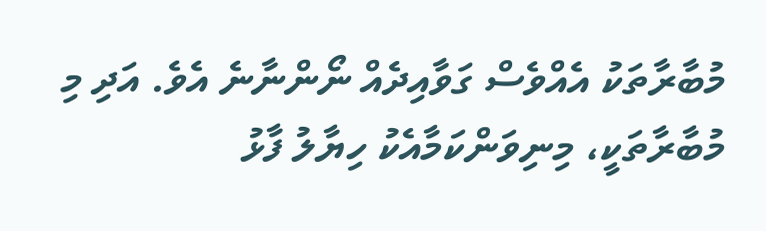މުބާރާތަކު އެއްވެސް ގަވާއިދެއް ނޯންނާނެ އެވެ. އަދި މި މުބާރާތަކީ، މިނިވަންކަމާއެކު ހިޔާލު ފާޅު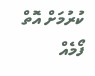ކުރުމަށް އޮތް ފޯމެއް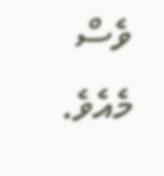ވެސް މެއެވެ.